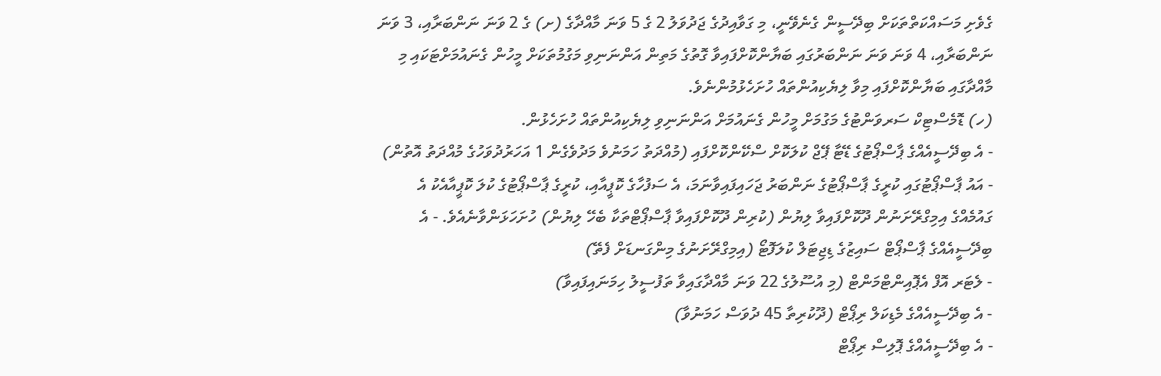ގެވެށި މަސައްކަތްތަކަށް ބިދޭސީން ގެނެވޭނީ، މި ގަވާއިދުގެ ޖަދުވަލު 2 ގެ 5 ވަނަ މާއްދާގެ (ށ) ގެ 2 ވަނަ ނަންބަރާއި، 3 ވަނަ ނަންބަރާއި، 4 ވަނަ ވަނަ ނަންބަރުގައި ބަޔާންކޮށްފައިވާ ގޮތުގެ މަތިން އަންނަނިވި މަގުމުތަކަށް މީހުން ގެނައުމަށްޓަކައި މި މާއްދާގައި ބަޔާންކޮށްފައި މިވާ ލިޔެކިއުންތައް ހުށަހެޅުމުންނެވެ.
(ހ) ޑޮމެސްޓިކް ސަރވަންޓުގެ މަގުމަށް މީހުން ގެނައުމަށް އަންނަނިވި ލިޔެކިއުންތައް ހުށަހެޅުން.
- އެ ބިދޭސީއެއްގެ ޕާސްޕޯޓުގެ ޑޭޓާ ޕޭޖް ކުލަކޮށް ސްކޭންކޮށްފައި (މުއްދަތު ހަމަނުވެ މަދުވެގެން 1 އަހަރުދުވަހުގެ މުއްދަތު އޮތުން)
- އައު ޕާސްޕޯޓުގައި ކުރީގެ ޕާސްޕޯޓުގެ ނަންބަރު ޖަހައިފައިވާނަމަ، އެ ސަފުހާގެ ކޮޕީއާއި، ކުރީގެ ޕާސްޕޯޓުގެ ކުލަ ކޮޕީއާއެކު އެ ގައުމެއްގެ އިމިގްރޭށަނުން ދޫކޮށްފައިވާ ލިޔުން (ކުރިން ދޫކޮށްފައިވާ ޕާސްޕޯޓްތަކާ ބެހޭ ލިޔުން) ހުށަހަޅަންވާނެއެވެ. - އެ ބިދޭސީއެއްގެ ޕާސްޕޯޓް ސައިޒުގެ ޑިޖިޓަލް ކުލަފޮޓޯ (އިމިގްރޭށަނުގެ މިންގަނޑަށް ފެތޭ)
- ލެޓަރ އޮފް އެޕޮއިންޓްމަންޓް (މި އުސޫލުގެ 22 ވަނަ މާއްދާގައިވާ ތަފުސީލު ހިމަނައިފައިވާ)
- އެ ބިދޭސީއެއްގެ މެޑިކަލް ރިޕޯޓް (ދޫކުރިތާ 45 ދުވަސް ހަމަނުވާ)
- އެ ބިދޭސީއެއްގެ ޕޮލިސް ރިޕޯޓް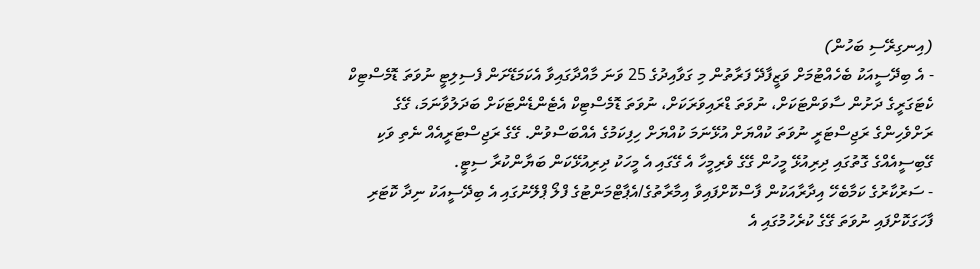(އިނގިރޭސި ބަހުން)
- އެ ބިދޭސީއަކު ބެހެއްޓުމަށް ވަޒީފާދޭ ފަރާތުން މި ގަވާއިދުގެ 25 ވަނަ މާއްދާގައިވާ އެކަމަޑޭށަން ފެސިލިޓީ ނުވަތަ ޑޮމެސްޓިކް ކެޓަގަރީގެ ދަށުން ސާވަންޓަކަށް، ނުވަތަ ޑްރައިވަރަކަށް، ނުވަތަ ޑޮމެސްޓިކް އެޓެންޑެންޓަކަށް ބަދަލުވާނަމަ، ގޭގެ ރަށްވެހިންގެ ރަޖިސްޓަރީ ނުވަތަ ކުއްޔަށް އުޅޭނަމަ ކުއްޔަށް ހިފިކަމުގެ އެއްބަސްވުން. ގޭގެ ރަޖިސްޓަރީއެއް ނެތި ވަކި ގޭބިސީއެއްގެ ގޮތުގައި ދިރިއުޅޭ މީހުން ގޭގެ ވެރިމީހާ އެ ގޭގައި އެ މީހަކު ދިރިއުޅޭކަން ބަޔާންކުރާ ސިޓީ.
- ސަރުކާރުގެ ކަމާބެހޭ އިދާރާއަކުން ފާސްކޮށްފައިވާ އިމާރާތުގެ/އެޕާޓްމަންޓުގެ ފްލޯ ޕްލޭނުގައި އެ ބިދޭސީއަކު ނިދާ ކޮޓަރި ފާހަގަކޮށްފައި ނުވަތަ ގޭގެ ކުރެހުމުގައި އެ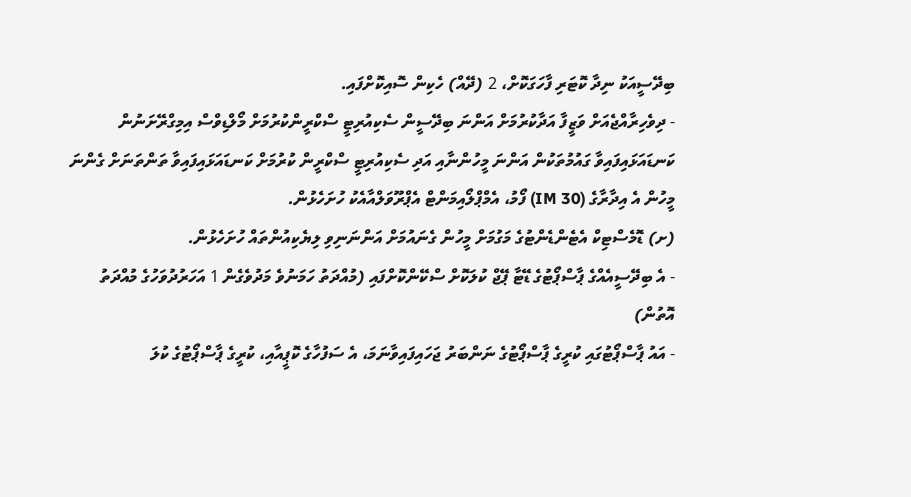ބިދޭސީއަކު ނިދާ ކޮޓަރި ފާހަގަކޮށް، 2 (ދޭއް) ހެކިން ސޮއިކޮށްފައި.
- ދިވެހިރާއްޖެއަށް ވަޒީފާ އަދާކުރުމަށް އަންނަ ބިދޭސީން ސެކިއުރިޓީ ސްކްރީންކުރުމަށް މޯލްޑިވްސް އިމިގްރޭށަނުން ކަނޑައަޅައިފައިވާ ގައުމުތަކުން އަންނަ މީހުންނާއި އަދި ސެކިއުރިޓީ ސްކްރީން ކުރުމަށް ކަނޑައަޅައިފައިވާ ތަންތަނަށް ގެންނަ މީހުން އެ އިދާރާގެ (IM 30) ފޯމު، އެމްޕްލޯއިމަންޓް އެޕްރޫވަލްއާއެކު ހުށަހެޅުން.
(ށ) ޑޮމެސްޓިކް އެޓެންޑެންޓުގެ މަގުމަށް މީހުން ގެނައުމަށް އަންނަނިވި ލިޔެކިއުންތައް ހުށަހެޅުން.
- އެ ބިދޭސީއެއްގެ ޕާސްޕޯޓުގެ ޑޭޓާ ޕޭޖް ކުލަކޮށް ސްކޭންކޮށްފައި (މުއްދަތު ހަމަނުވެ މަދުވެގެން 1 އަހަރުދުވަހުގެ މުއްދަތު އޮތުން)
- އައު ޕާސްޕޯޓުގައި ކުރީގެ ޕާސްޕޯޓުގެ ނަންބަރު ޖަހައިފައިވާނަމަ، އެ ސަފުހާގެ ކޮޕީއާއި، ކުރީގެ ޕާސްޕޯޓުގެ ކުލަ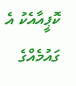ކޮޕީއާއެކު އެ ގައުމެއްގެ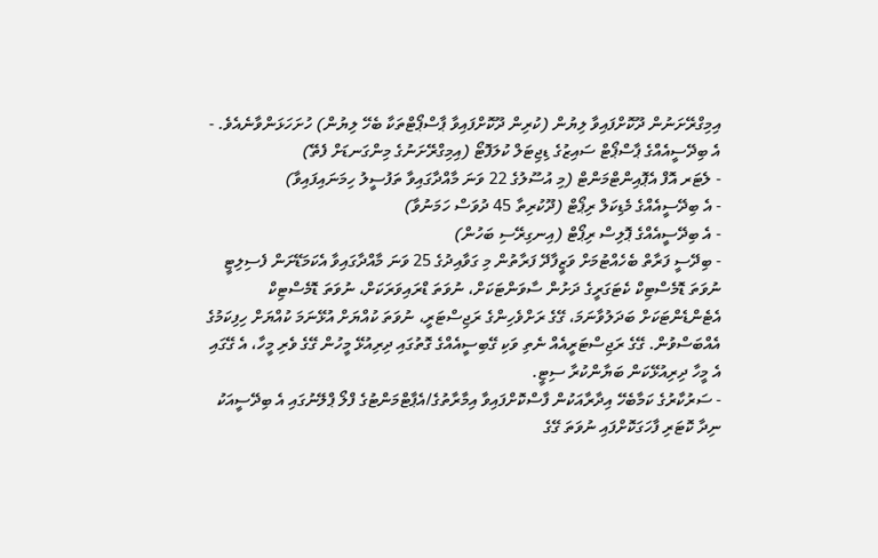އިމިގްރޭށަނުން ދޫކޮށްފައިވާ ލިޔުން (ކުރިން ދޫކޮށްފައިވާ ޕާސްޕޯޓްތަކާ ބެހޭ ލިޔުން) ހުށަހަޅަންވާނެއެވެ. - އެ ބިދޭސީއެއްގެ ޕާސްޕޯޓް ސައިޒުގެ ޑިޖިޓަލް ކުލަފޮޓޯ (އިމިގްރޭށަނުގެ މިންގަނޑަށް ފެތޭ)
- ލެޓަރ އޮފް އެޕޮއިންޓްމަންޓް (މި އުސޫލުގެ 22 ވަނަ މާއްދާގައިވާ ތަފުސީލު ހިމަނައިފައިވާ)
- އެ ބިދޭސީއެއްގެ މެޑިކަލް ރިޕޯޓް (ދޫކުރިތާ 45 ދުވަސް ހަމަނުވާ)
- އެ ބިދޭސީއެއްގެ ޕޮލިސް ރިޕޯޓް (އިނގިރޭސި ބަހުން)
- ބިދޭސީ ފަރާތް ބެހެއްޓުމަށް ވަޒީފާދޭ ފަރާތުން މި ގަވާއިދުގެ 25 ވަނަ މާއްދާގައިވާ އެކަމަޑޭށަން ފެސިލިޓީ ނުވަތަ ޑޮމެސްޓިކް ކެޓަގަރީގެ ދަށުން ސާވަންޓަކަށް، ނުވަތަ ޑްރައިވަރަކަށް، ނުވަތަ ޑޮމެސްޓިކް އެޓެންޑެންޓަކަށް ބަދަލުވާނަމަ، ގޭގެ ރަށްވެހިންގެ ރަޖިސްޓަރީ، ނުވަތަ ކުއްޔަށް އުޅޭނަމަ ކުއްޔަށް ހިފިކަމުގެ އެއްބަސްވުން. ގޭގެ ރަޖިސްޓަރީއެއް ނެތި ވަކި ގޭބިސީއެއްގެ ގޮތުގައި ދިރިއުޅޭ މީހުން ގޭގެ ވެރި މީހާ، އެ ގޭގައި އެ މީހާ ދިރިއުޅޭކަން ބަޔާންކުރާ ސިޓީ.
- ސަރުކާރުގެ ކަމާބެހޭ އިދާރާއަކުން ފާސްކޮށްފައިވާ އިމާރާތުގެ/އެޕާޓްމަންޓުގެ ފްލޯ ޕްލޭނުގައި އެ ބިދޭސީއަކު ނިދާ ކޮޓަރި ފާހަގަކޮށްފައި ނުވަތަ ގޭގެ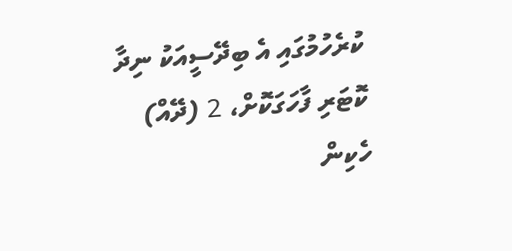ކުރެހުމުގައި އެ ބިދޭސީއަކު ނިދާ ކޮޓަރި ފާހަގަކޮށް، 2 (ދޭއް) ހެކިން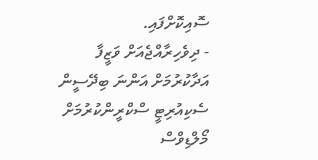ސޮއިކޮށްފައި.
- ދިވެހިރާއްޖެއަށް ވަޒީފާ އަދާކުރުމަށް އަންނަ ބިދޭސީން ސެކިއުރިޓީ ސްކްރީންކުރުމަށް މޯލްޑިވްސް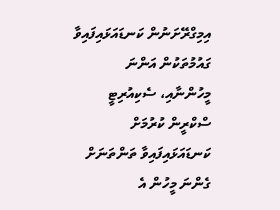އިމިގްރޭށަނުން ކަނޑައަޅައިފައިވާ ގައުމުތަކުން އަންނަ މީހުންނާއި، ސެކިއުރިޓީ ސްކްރީން ކުރުމަށް ކަނޑައަޅައިފައިވާ ތަންތަނަށް ގެންނަ މީހުން އެ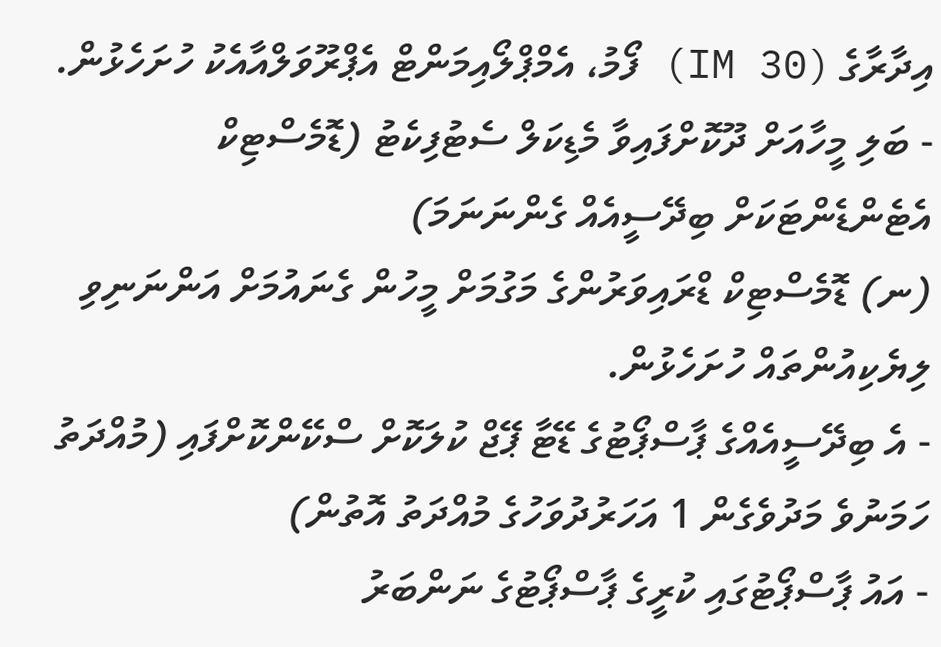އިދާރާގެ (IM 30) ފޯމު، އެމްޕްލޯއިމަންޓް އެޕްރޫވަލްއާއެކު ހުށަހެޅުން.
- ބަލި މީހާއަށް ދޫކޮށްފައިވާ މެޑިކަލް ސެޓުފިކެޓު (ޑޮމެސްޓިކް އެޓެންޑެންޓަކަށް ބިދޭސީއެއް ގެންނަނަމަ)
(ނ) ޑޮމެސްޓިކް ޑްރައިވަރުންގެ މަގުމަށް މީހުން ގެނައުމަށް އަންނަނިވި ލިޔެކިއުންތައް ހުށަހެޅުން.
- އެ ބިދޭސީއެއްގެ ޕާސްޕޯޓުގެ ޑޭޓާ ޕޭޖް ކުލަކޮށް ސްކޭންކޮށްފައި (މުއްދަތު ހަމަނުވެ މަދުވެގެން 1 އަހަރުދުވަހުގެ މުއްދަތު އޮތުން)
- އައު ޕާސްޕޯޓުގައި ކުރީގެ ޕާސްޕޯޓުގެ ނަންބަރު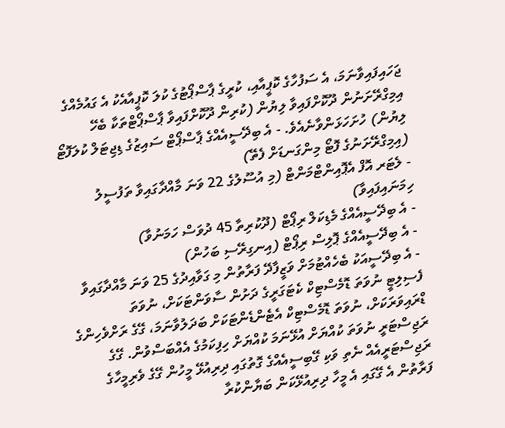ޖަހައިފައިވާނަމަ، އެ ސަފުހާގެ ކޮޕީއާއި، ކުރީގެ ޕާސްޕޯޓުގެ ކުލަ ކޮޕީއާއެކު އެ ގައުމެއްގެ އިމިގްރޭށަނުން ދޫކޮށްފައިވާ ލިޔުން (ކުރިން ދޫކޮށްފައިވާ ޕާސްޕޯޓްތަކާ ބެހޭ ލިޔުން) ހުށަހަޅަންވާނެއެވެ. - އެ ބިދޭސީއެއްގެ ޕާސްޕޯޓް ސައިޒުގެ ޑިޖިޓަލް ކުލަފޮޓޯ (އިމިގްރޭށަނުގެ ފޮޓޯ މިންގަނޑަށް ފެތޭ)
- ލެޓަރ އޮފް އެޕޮއިންޓްމަންޓް (މި އުސޫލުގެ 22 ވަނަ މާއްދާގައިވާ ތަފުސީލު ހިމަނައިފައިވާ)
- އެ ބިދޭސީއެއްގެ މެޑިކަލް ރިޕޯޓް (ދޫކުރިތާ 45 ދުވަސް ހަމަނުވާ)
- އެ ބިދޭސީއެއްގެ ޕޮލިސް ރިޕޯޓް (އިނގިރޭސި ބަހުން)
- އެ ބިދޭސީއަކު ބެހެއްޓުމަށް ވަޒީފާދޭ ފަރާތުން މި ގަވާއިދުގެ 25 ވަނަ މާއްދާގައިވާ ފެސިލިޓީ ނުވަތަ ޑޮމެސްޓިކް ކެޓަގަރީގެ ދަށުން ސާވަންޓަކަށް، ނުވަތަ ޑްރައިވަރަކަށް، ނުވަތަ ޑޮމެސްޓިކް އެޓެންޑެންޓަކަށް ބަދަލުވާނަމަ، ގޭގެ ރަށްވެހިންގެ ރަޖިސްޓަރީ ނުވަތަ ކުއްޔަށް އުޅޭނަމަ ކުއްޔަށް ހިފިކަމުގެ އެއްބަސްވުން. ގޭގެ ރަޖިސްޓަރީއެއް ނެތި ވަކި ގޭބިސީއެއްގެ ގޮތުގައި ދިރިއުޅޭ މީހުން ގޭގެ ވެރިމީހާގެ ފަރާތުން އެ ގޭގައި އެ މީހާ ދިރިއުޅޭކަން ބަޔާންކުރާ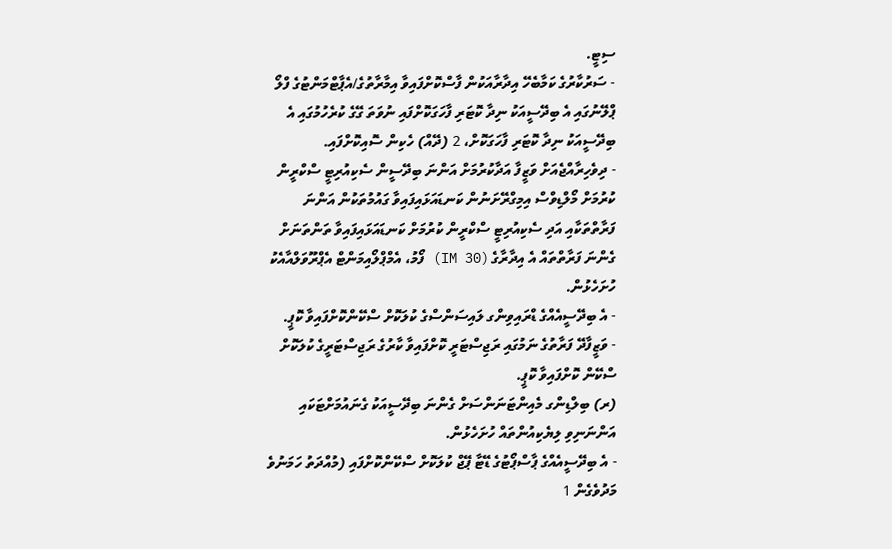ސިޓީ.
- ސަރުކާރުގެ ކަމާބެހޭ އިދާރާއަކުން ފާސްކޮށްފައިވާ އިމާރާތުގެ/އެޕާޓްމަންޓުގެ ފްލޯ ޕްލޭނުގައި އެ ބިދޭސީއަކު ނިދާ ކޮޓަރި ފާހަގަކޮށްފައި ނުވަތަ ގޭގެ ކުރެހުމުގައި އެ ބިދޭސީއަކު ނިދާ ކޮޓަރި ފާހަގަކޮށް، 2 (ދޭއް) ހެކިން ސޮއިކޮށްފައި.
- ދިވެހިރާއްޖެއަށް ވަޒީފާ އަދާކުރުމަށް އަންނަ ބިދޭސީން ސެކިއުރިޓީ ސްކްރީން ކުރުމަށް މޯލްޑިވްސް އިމިގްރޭށަނުން ކަނޑައަޅައިފައިވާ ގައުމުތަކުން އަންނަ ފަރާތްތަކާއި އަދި ސެކިއުރިޓީ ސްކްރީން ކުރުމަށް ކަނޑައަޅައިފައިވާ ތަންތަނަށް ގެންނަ ފަރާތްތައް އެ އިދާރާގެ (IM 30) ފޯމު، އެމްޕްލޯއިމަންޓް އެޕްރޫވަލްއާއެކު ހުށަހެޅުން.
- އެ ބިދޭސީއެއްގެ ޑްރައިވިންގ ލައިސަންސްގެ ކުލަކޮށް ސްކޭންކޮށްފައިވާ ކޮޕީ.
- ވަޒީފާދޭ ފަރާތުގެ ނަމުގައި ރަޖިސްޓަރީ ކޮށްފައިވާ ކާރުގެ ރަޖިސްޓަރީގެ ކުލަކޮށް ސްކޭން ކޮށްފައިވާ ކޮޕީ.
(ރ) ބިލްޑިންގ މެއިންޓަނަންސަށް ގެންނަ ބިދޭސީއަކު ގެނައުމަށްޓަކައި އަންނަނިވި ލިޔެކިއުންތައް ހުށަހެޅުން.
- އެ ބިދޭސީއެއްގެ ޕާސްޕޯޓުގެ ޑޭޓާ ޕޭޖް ކުލަކޮށް ސްކޭންކޮށްފައި (މުއްދަތު ހަމަނުވެ މަދުވެގެން 1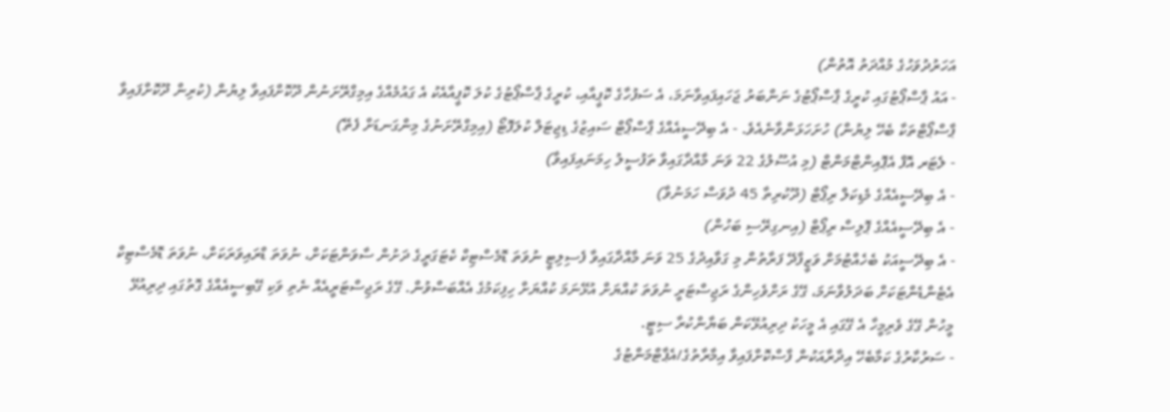އަހަރުދުވަހުގެ މުއްދަތު އޮތުން)
- އައު ޕާސްޕޯޓުގައި ކުރީގެ ޕާސްޕޯޓުގެ ނަންބަރު ޖަހައިފައިވާނަމަ، އެ ސަފުހާގެ ކޮޕީއާއި، ކުރީގެ ޕާސްޕޯޓުގެ ކުލަ ކޮޕީއާއެކު އެ ގައުމެއްގެ އިމިގްރޭށަނުން ދޫކޮށްފައިވާ ލިޔުން (ކުރިން ދޫކޮށްފައިވާ ޕާސްޕޯޓްތަކާ ބެހޭ ލިޔުން) ހުށަހަޅަންވާނެއެވެ. - އެ ބިދޭސީއެއްގެ ޕާސްޕޯޓް ސައިޒުގެ ޑިޖިޓަލް ކުލަފޮޓޯ (އިމިގްރޭށަނުގެ މިންގަނޑަށް ފެތޭ)
- ލެޓަރ އޮފް އެޕޮއިންޓްމަންޓް (މި އުސޫލުގެ 22 ވަނަ މާއްދާގައިވާ ތަފުސީލު ހިމަނައިފައިވާ)
- އެ ބިދޭސީއެއްގެ މެޑިކަލް ރިޕޯޓް (ދޫކުރިތާ 45 ދުވަސް ހަމަނުވާ)
- އެ ބިދޭސީއެއްގެ ޕޮލިސް ރިޕޯޓް (އިނގިރޭސި ބަހުން)
- އެ ބިދޭސީއަކު ބެހެއްޓުމަށް ވަޒީފާދޭ ފަރާތުން މި ގަވާއިދުގެ 25 ވަނަ މާއްދާގައިވާ ފެސިލިޓީ ނުވަތަ ޑޮމެސްޓިކް ކެޓަގަރީގެ ދަށުން ސާވަންޓަކަށް، ނުވަތަ ޑްރައިވަރަކަށް، ނުވަތަ ޑޮމެސްޓިކް އެޓެންޑެންޓަކަށް ބަދަލުވާނަމަ، ގޭގެ ރަށްވެހިންގެ ރަޖިސްޓަރީ ނުވަތަ ކުއްޔަށް އުޅޭނަމަ ކުއްޔަށް ހިފިކަމުގެ އެއްބަސްވުން. ގޭގެ ރަޖިސްޓަރީއެއް ނެތި ވަކި ގޭބިސީއެއްގެ ގޮތުގައި ދިރިއުޅޭ މީހުން ގޭގެ ވެރިމީހާ އެ ގޭގައި އެ މީހަކު ދިރިއުޅޭކަން ބަޔާންކުރާ ސިޓީ.
- ސަރުކާރުގެ ކަމާބެހޭ އިދާރާއަކުން ފާސްކޮށްފައިވާ އިމާރާތުގެ/އެޕާޓްމަންޓުގެ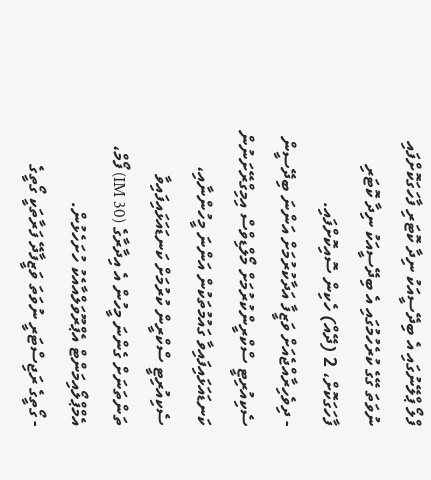ފްލޯ ޕްލޭނުގައި އެ ބިދޭސީއަކު ނިދާ ކޮޓަރި ފާހަގަކޮށްފައި ނުވަތަ ގޭގެ ކުރެހުމުގައި އެ ބިދޭސީއަކު ނިދާ ކޮޓަރި ފާހަގަކޮށް، 2 (ދޭއް) ހެކިން ސޮއިކޮށްފައި.
- ދިވެހިރާއްޖެއަށް ވަޒީފާ އަދާކުރުމަށް އަންނަ ބިދޭސީން ސެކިއުރިޓީ ސްކްރީންކުރުމަށް މޯލްޑިވްސް އިމިގްރޭށަނުން ކަނޑައަޅައިފައިވާ ގައުމުތަކުން އަންނަ މީހުންނާއި، ސެކިއުރިޓީ ސްކްރީން ކުރުމަށް ކަނޑައަޅައިފައިވާ ތަންތަނަށް ގެންނަ މީހުން އެ އިދާރާގެ (IM 30) ފޯމް، އެމްޕްލޯއިމަންޓް އެޕްރޫވަލްއާއެކު ހުށަހެޅުން.
- ގޯތީގެ ރަޖިސްޓަރީ ނުވަތަ ވަޒީފާދޭ ފަރާތަކީ ގޯތީގެ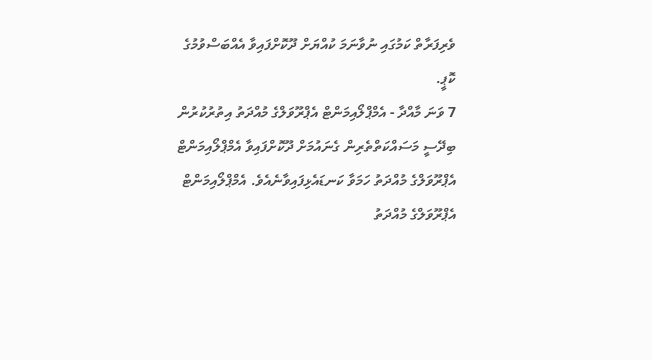ވެރިފަރާތް ކަމުގައި ނުވާނަމަ ކުއްޔަށް ދޫކޮށްފައިވާ އެއްބަސްވުމުގެ ކޮޕީ.
7 ވަނަ މާއްދާ - އެމްޕްލޯއިމަންޓް އެޕްރޫވަލްގެ މުއްދަތު އިތުރުކުރުން
ބިދޭސީ މަސައްކަތްތެރިން ގެނައުމަށް ދޫކޮށްފައިވާ އެމްޕްލޯއިމަންޓް އެޕްރޫވަލްގެ މުއްދަތު ހަމަވާ ކަނޑައެޅިފައިވާނެއެވެ. އެމްޕްލޯއިމަންޓް އެޕްރޫވަލްގެ މުއްދަތު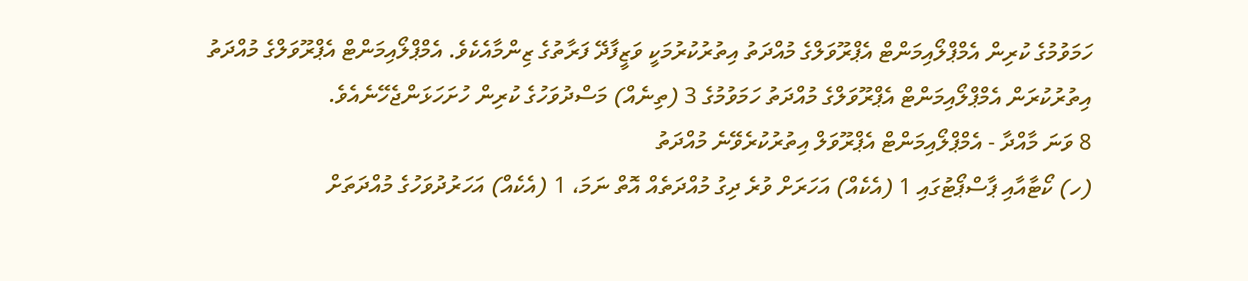ހަމަވުމުގެ ކުރިން އެމްޕްލޯއިމަންޓް އެޕްރޫވަލްގެ މުއްދަތު އިތުރުކުރުމަކީ ވަޒީފާދޭ ފަރާތުގެ ޒިންމާއެކެވެ. އެމްޕްލޯއިމަންޓް އެޕްރޫވަލްގެ މުއްދަތު އިތުރުކުރަން އެމްޕްލޯއިމަންޓް އެޕްރޫވަލްގެ މުއްދަތު ހަމަވުމުގެ 3 (ތިނެއް) މަސްދުވަހުގެ ކުރިން ހުށަހަޅަންޖެހޭނެއެވެ.
8 ވަނަ މާއްދާ - އެމްޕްލޯއިމަންޓް އެޕްރޫވަލް އިތުރުކުރެވޭނެ މުއްދަތު
(ހ) ކޯޓާއާއި ޕާސްޕޯޓުގައި 1 (އެކެއް) އަހަރަށް ވުރެ ދިގު މުއްދަތެއް އޮތް ނަމަ، 1 (އެކެއް) އަހަރުދުވަހުގެ މުއްދަތަށް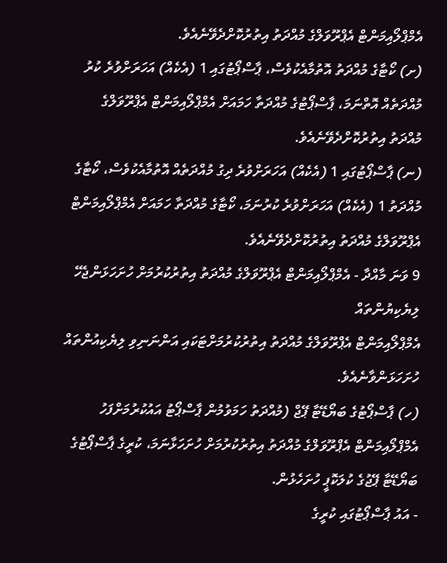އެމްޕްލޯއިމަންޓް އެޕްރޫވަލްގެ މުއްދަތު އިތުރުކޮށްދެވޭނެއެވެ.
(ށ) ކޯޓާގެ މުއްދަތު އޮތުމާއެކުވެސް، ޕާސްޕޯޓުގައި 1 (އެކެއް) އަހަރަށްވުރެ ކުރު މުއްދަތެއް އޮތްނަމަ، ޕާސްޕޯޓުގެ މުއްދަތާ ހަމައަށް އެމްޕްލޯއިމަންޓް އެޕްރޫވަލްގެ މުއްދަތު އިތުރުކޮށްދެވޭނެއެވެ.
(ނ) ޕާސްޕޯޓުގައި 1 (އެކެއް) އަހަރަށްވުރެ ދިގު މުއްދަތެއް އޮތުމާއެކުވެސް، ކޯޓާގެ މުއްދަތު 1 (އެކެއް) އަހަރަށްވުރެ ކުރުނަމަ، ކޯޓާގެ މުއްދަތާ ހަމައަށް އެމްޕްލޯއިމަންޓް އެޕްރޫވަލްގެ މުއްދަތު އިތުރުކޮށްދެވޭނެއެވެ.
9 ވަނަ މާއްދާ - އެމްޕްލޯއިމަންޓް އެޕްރޫވަލްގެ މުއްދަތު އިތުރުކުރުމަށް ހުށަހަޅަންޖެހޭ ލިޔެކިޔުންތައް
އެމްޕްލޯއިމަންޓް އެޕްރޫވަލްގެ މުއްދަތު އިތުރުކުރުމަށްޓަކައި އަންނަނިވި ލިޔެކިއުންތައް ހުށަހަޅަންވާނެއެވެ.
(ހ) ޕާސްޕޯޓުގެ ބަޔޯޑޭޓާ ޕޭޖް (މުއްދަތު ހަމަވުމުން ޕާސްޕޯޓު އައުކުރުމަށްފަހު އެމްޕްލޯއިމަންޓް އެޕްރޫވަލްގެ މުއްދަތު އިތުރުކުރުމަށް ހުށަހަޅާނަމަ، ކުރީގެ ޕާސްޕޯޓުގެ ބަޔޯޑޭޓާ ޕޭޖުގެ ކުލަކޮޕީ ހުށަހެޅުން.
- އައު ޕާސްޕޯޓުގައި ކުރީގެ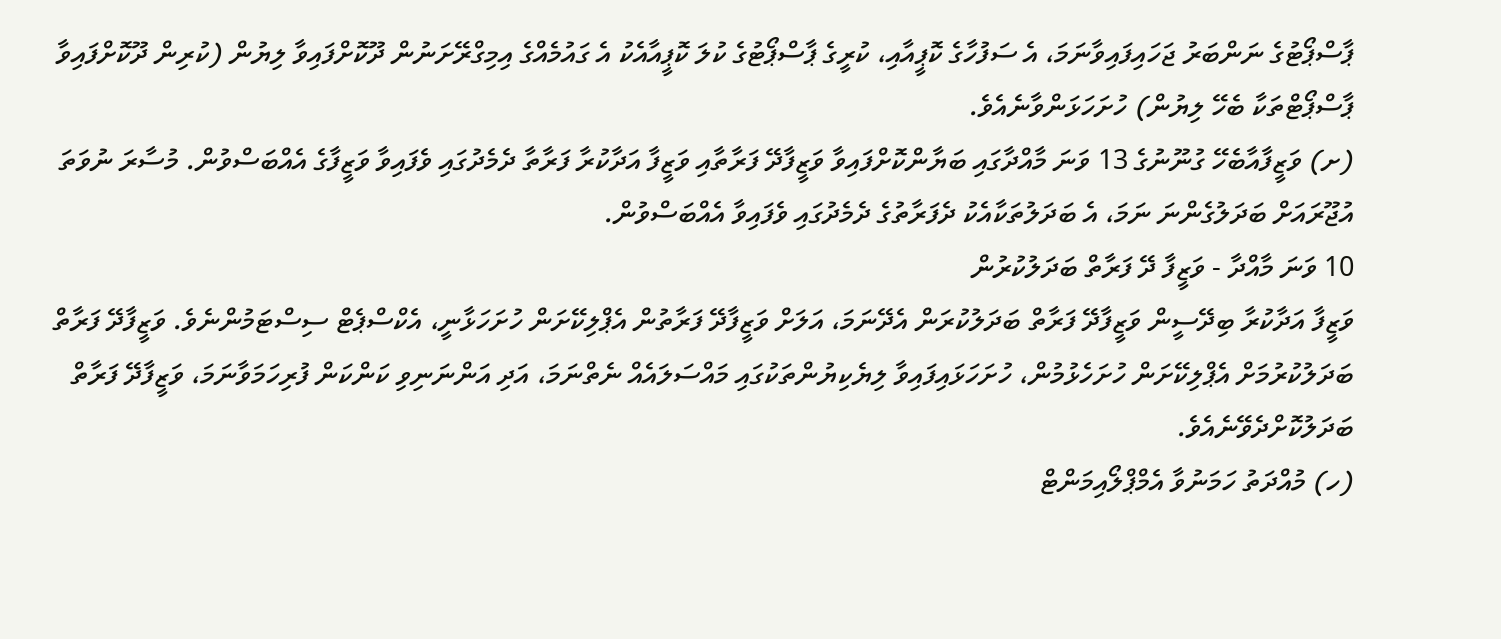ޕާސްޕޯޓުގެ ނަންބަރު ޖަހައިފައިވާނަމަ، އެ ސަފުހާގެ ކޮޕީއާއި، ކުރީގެ ޕާސްޕޯޓުގެ ކުލަ ކޮޕީއާއެކު އެ ގައުމެއްގެ އިމިގްރޭށަނުން ދޫކޮށްފައިވާ ލިޔުން (ކުރިން ދޫކޮށްފައިވާ ޕާސްޕޯޓްތަކާ ބެހޭ ލިޔުން) ހުށަހަޅަންވާނެއެވެ.
(ށ) ވަޒީފާއާބެހޭ ގުނޫނުގެ 13 ވަނަ މާއްދާގައި ބަޔާންކޮށްފައިވާ ވަޒީފާދޭ ފަރާތާއި ވަޒީފާ އަދާކުރާ ފަރާތާ ދެމެދުގައި ވެފައިވާ ވަޒީފާގެ އެއްބަސްވުން. މުސާރަ ނުވަތަ އުޖޫރައަށް ބަދަލުގެންނަ ނަމަ، އެ ބަދަލުތަކާއެކު ދެފަރާތުގެ ދެމެދުގައި ވެފައިވާ އެއްބަސްވުން.
10 ވަނަ މާއްދާ - ވަޒީފާ ދޭ ފަރާތް ބަދަލުކުރުން
ވަޒީފާ އަދާކުރާ ބިދޭސީން ވަޒީފާދޭ ފަރާތް ބަދަލުކުރަން އެދޭނަމަ، އަލަށް ވަޒީފާދޭ ފަރާތުން އެޕްލިކޭށަން ހުށަހަޅާނީ، އެކްސްޕެޓް ސިސްޓަމުންނެވެ. ވަޒީފާދޭ ފަރާތް ބަދަލުކުރުމަށް އެޕްލިކޭށަން ހުށަހެޅުމުން، ހުށަހަޅައިފައިވާ ލިޔެކިޔުންތަކުގައި މައްސަލައެއް ނެތްނަމަ، އަދި އަންނަނިވި ކަންކަން ފުރިހަމަވާނަމަ، ވަޒީފާދޭ ފަރާތް ބަދަލުކޮށްދެވޭނެއެވެ.
(ހ) މުއްދަތު ހަމަނުވާ އެމްޕްލޯއިމަންޓް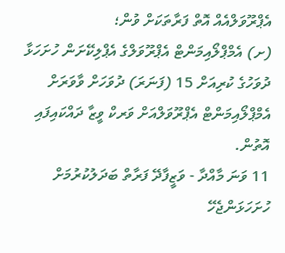އެޕްރޫވަލްއެއް އޮތް ފަރާތަކަށް ވުން؛
(ށ) އެމްޕްލޯއިމަންޓް އެޕްރޫވަލްގެ އެޕްލިކޭށަން ހުށަހަޅާ ދުވަހުގެ ކުރިއަށް 15 (ފަނަރަ) ދުވަހަށް ވާވަރަށް އެމްޕްލޯއިމަންޓް އެޕްރޫވަލްއަށް ވަރކް ވީޒާ ދައްކައިފައި އޮތުން.
11 ވަނަ މާއްދާ - ވަޒީފާދޭ ފަރާތް ބަދަލުކުރުމަށް ހުށަހަޅަންޖެހޭ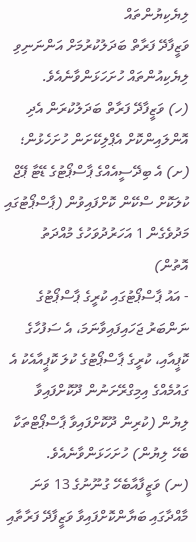ލިޔެކިޔުންތައް
ވަޒީފާދޭ ފަރާތް ބަދަލުކުރުމަށް އަންނަނިވި ލިޔެކިއުންތައް ހުށަހަޅަންވާނެއެވެ.
(ހ) ވަޒީފާދޭ ފަރާތް ބަދަލުކުރަން އެދި އޮންލައިންކޮށް އެޕްލިކޭށަން ހުށަހެޅުން؛
(ށ) އެ ބިދޭސީއެއްގެ ޕާސްޕޯޓުގެ ޑޭޓާ ޕޭޖް ކުލަކޮށް ސްކޭން ކޮށްފައިވުން (ޕާސްޕޯޓުގައި މަދުވެގެން 1 އަހަރުދުވަހުގެ މުއްދަތު އޮތުން)
- އައު ޕާސްޕޯޓުގައި ކުރީގެ ޕާސްޕޯޓުގެ ނަންބަރު ޖަހައިފައިވާނަމަ، އެ ސަފުހާގެ ކޮޕީއާއި، ކުރީގެ ޕާސްޕޯޓުގެ ކުލަ ކޮޕީއާއެކު އެ ގައުމެއްގެ އިމިގްރޭށަނުން ދޫކޮށްފައިވާ ލިޔުން (ކުރިން ދޫކޮށްފައިވާ ޕާސްޕޯޓްތަކާ ބެހޭ ލިޔުން) ހުށަހަޅަންވާނެއެވެ.
(ނ) ވަޒީފާއާބެހޭ ގުނޫނުގެ 13 ވަނަ މާއްދާގައި ބަޔާންކޮށްފައިވާ ވަޒީފާދޭ ފަރާތާއި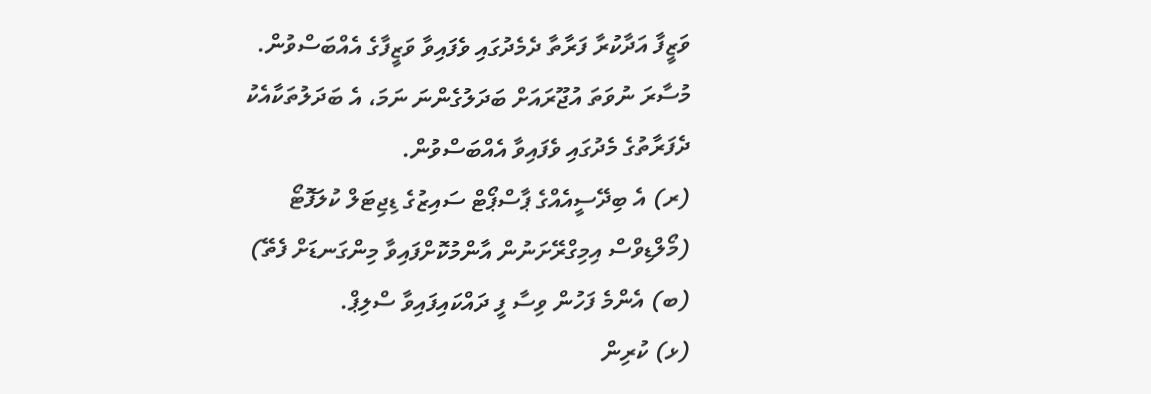ވަޒީފާ އަދާކުރާ ފަރާތާ ދެމެދުގައި ވެފައިވާ ވަޒީފާގެ އެއްބަސްވުން. މުސާރަ ނުވަތަ އުޖޫރައަށް ބަދަލުގެންނަ ނަމަ، އެ ބަދަލުތަކާއެކު ދެފަރާތުގެ މެދުގައި ވެފައިވާ އެއްބަސްވުން.
(ރ) އެ ބިދޭސީއެއްގެ ޕާސްޕޯޓް ސައިޒުގެ ޑިޖިޓަލް ކުލަފޮޓޯ (މޯލްޑިވްސް އިމިގްރޭށަނުން އާންމުކޮށްފައިވާ މިންގަނޑަށް ފެތޭ)
(ބ) އެންމެ ފަހުން ވިސާ ފީ ދައްކައިފައިވާ ސްލިޕް.
(ޅ) ކުރިން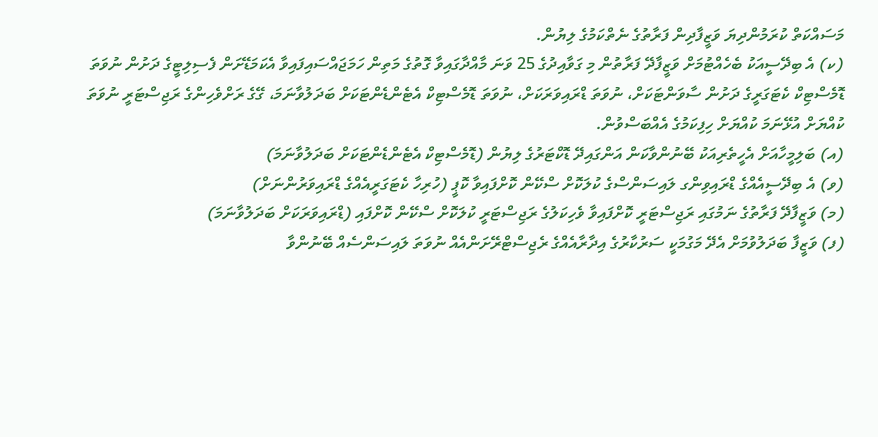މަސައްކަތް ކުރަމުންދިޔަ ވަޒީފާދިން ފަރާތުގެ ނެތްކަމުގެ ލިޔުން.
(ކ) އެ ބިދޭސީއަކު ބެހެއްޓުމަށް ވަޒީފާދޭ ފަރާތުން މި ގަވާއިދުގެ 25 ވަނަ މާއްދާގައިވާ ގޮތުގެ މަތިން ހަމަޖައްސައިފައިވާ އެކަމަޑޭށަން ފެސިލިޓީގެ ދަށުން ނުވަތަ ޑޮމެސްޓިކް ކެޓަގަރީގެ ދަށުން ސާވަންޓަކަށް، ނުވަތަ ޑްރައިވަރަކަށް، ނުވަތަ ޑޮމެސްޓިކް އެޓެންޑެންޓަކަށް ބަދަލުވާނަމަ، ގޭގެ ރަށްވެހިންގެ ރަޖިސްޓަރީ ނުވަތަ ކުއްޔަށް އުޅޭނަމަ ކުއްޔަށް ހިފިކަމުގެ އެއްބަސްވުން.
(އ) ބަލިމީހާއަށް އެހީތެރިއަކު ބޭނުންވާކަން އަންގައިދޭ ޑޮކްޓަރުގެ ލިޔުން (ޑޮމެސްޓިކް އެޓެންޑެންޓަކަށް ބަދަލުވާނަމަ)
(ވ) އެ ބިދޭސީއެއްގެ ޑްރައިވިންގ ލައިސަންސްގެ ކުލަކޮށް ސްކޭން ކޮށްފައިވާ ކޮޕީ (ހުރިހާ ކެޓަގަރީއެއްގެ ޑްރައިވަރުންނަށް)
(މ) ވަޒީފާދޭ ފަރާތުގެ ނަމުގައި ރަޖިސްޓަރީ ކޮށްފައިވާ ވެހިކަލުގެ ރަޖިސްޓަރީ ކުލަކޮށް ސްކޭން ކޮށްފައި (ޑްރައިވަރަކަށް ބަދަލުވާނަމަ)
(ފ) ވަޒީފާ ބަދަލުވުމަށް އެދޭ މަގުމަކީ ސަރުކާރުގެ އިދާރާއެއްގެ ރެޖިސްޓްރޭށަންއެއް ނުވަތަ ލައިސަންސެއް ބޭނުންވާ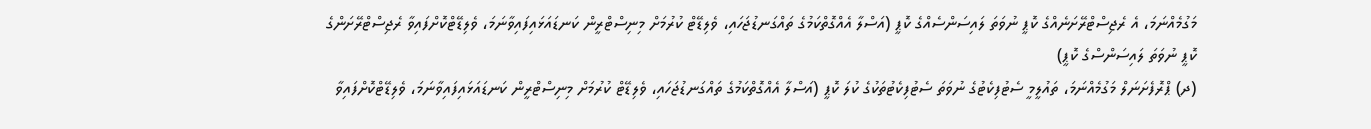މަގުމެއްނަމަ، އެ ރެޖިސްޓްރޭށަނެއްގެ ކޮޕީ ނުވަތަ ލައިސަންސެއްގެ ކޮޕީ (އަސްލާ އެއްގޮތްކަމުގެ ތައްގަނޑުޖަހައި، ވެލިޑޭޓް ކުރުމަށް މިނިސްޓްރީން ކަނޑައަޅައިފައިވާނަމަ، ވެލިޑޭޓްކޮށްފައިވާ ރެޖިސްޓްރޭށަންގެ ކޮޕީ ނުވަތަ ލައިސަންސްގެ ކޮޕީ)
(ދ) ޕްރޮފެށަނަލް މަގުމެއްނަމަ، ތައުލީމީ ސެޓުފިކެޓުގެ ނުވަތަ ސެޓުފިކެޓުތަކުގެ ކުލަ ކޮޕީ (އަސްލާ އެއްގޮތްކަމުގެ ތައްގަނޑުޖަހައި، ވެލިޑޭޓް ކުރުމަށް މިނިސްޓްރީން ކަނޑައަޅައިފައިވާނަމަ، ވެލިޑޭޓްކޮށްފައިވާ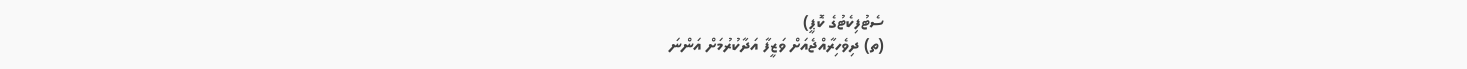ސެޓުފިކެޓުގެ ކޮޕީ)
(ތ) ދިވެހިރާއްޖެއަށް ވަޒީފާ އަދާކުރުމަށް އަންނަ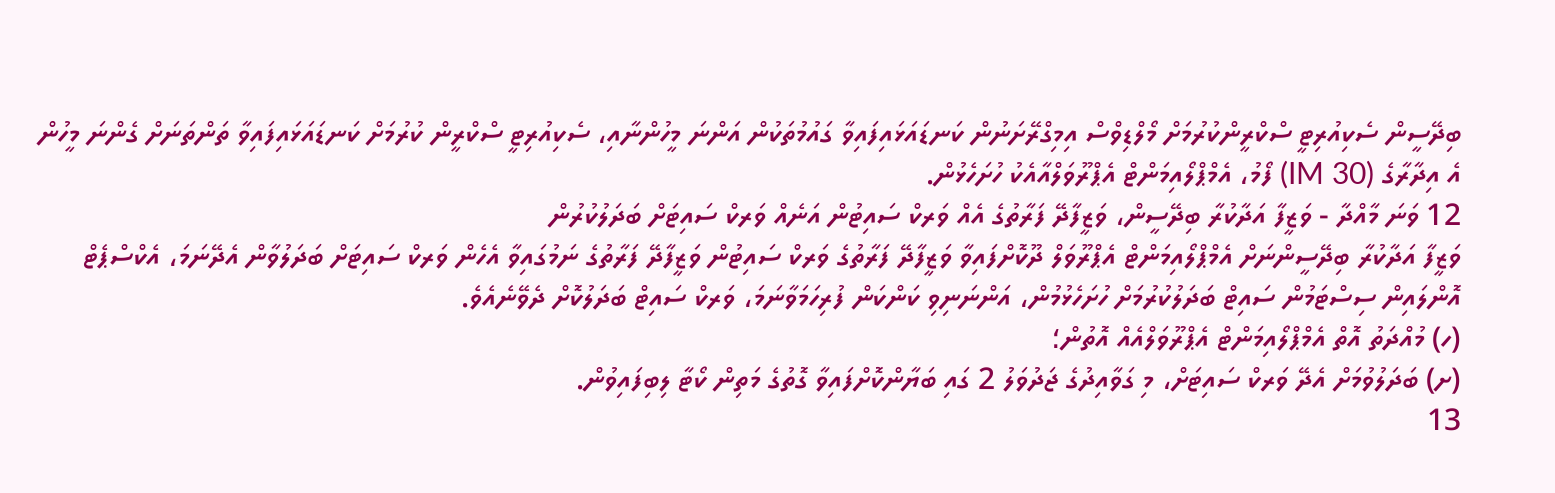ބިދޭސީން ސެކިއުރިޓީ ސްކްރީންކުރުމަށް މޯލްޑިވްސް އިމިގްރޭށަނުން ކަނޑައަޅައިފައިވާ ގައުމުތަކުން އަންނަ މީހުންނާއި، ސެކިއުރިޓީ ސްކްރީން ކުރުމަށް ކަނޑައަޅައިފައިވާ ތަންތަނަށް ގެންނަ މީހުން އެ އިދާރާގެ (IM 30) ފޯމު، އެމްޕްލޯއިމަންޓް އެޕްރޫވަލްއާއެކު ހުށަހެޅުން.
12 ވަނަ މާއްދާ - ވަޒީފާ އަދާކުރާ ބިދޭސީން، ވަޒީފާދޭ ފަރާތުގެ އެއް ވަރކް ސައިޓުން އަނެއް ވަރކް ސައިޓަށް ބަދަލުކުރުން
ވަޒީފާ އަދާކުރާ ބިދޭސީންނަށް އެމްޕްލޯއިމަންޓް އެޕްރޫވަލް ދޫކޮށްފައިވާ ވަޒީފާދޭ ފަރާތުގެ ވަރކް ސައިޓުން ވަޒީފާދޭ ފަރާތުގެ ނަމުގައިވާ އެހެން ވަރކް ސައިޓަށް ބަދަލުވާން އެދޭނަމަ، އެކްސްޕެޓް އޮންލައިން ސިސްޓަމުން ސައިޓް ބަދަލުކުރުމަށް ހުށަހެޅުމުން، އަންނަނިވި ކަންކަން ފުރިހަމަވާނަމަ، ވަރކް ސައިޓް ބަދަލުކޮށް ދެވޭނެއެވެ.
(ހ) މުއްދަތު އޮތް އެމްޕްލޯއިމަންޓް އެޕްރޫވަލްއެއް އޮތުން؛
(ށ) ބަދަލުވުމަށް އެދޭ ވަރކް ސައިޓަށް، މި ގަވާއިދުގެ ޖަދުވަލު 2 ގައި ބަޔާންކޮށްފައިވާ ގޮތުގެ މަތިން ކޯޓާ ލިބިފައިވުން.
13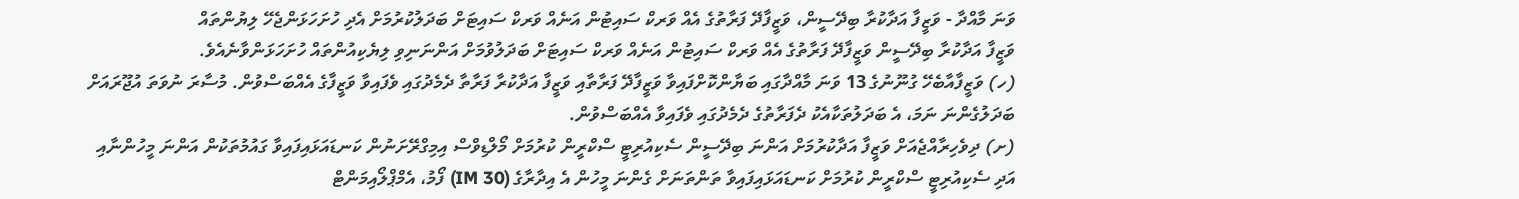ވަނަ މާއްދާ - ވަޒީފާ އަދާކުރާ ބިދޭސީން، ވަޒީފާދޭ ފަރާތުގެ އެއް ވަރކް ސައިޓުން އަނެއް ވަރކް ސައިޓަށް ބަދަލުކުރުމަށް އެދި ހުށަހަޅަންޖެހޭ ލިޔުންތައް
ވަޒީފާ އަދާކުރާ ބިދޭސީން ވަޒީފާދޭ ފަރާތުގެ އެއް ވަރކް ސައިޓުން އަނެއް ވަރކް ސައިޓަށް ބަދަލުވުމަށް އަންނަނިވި ލިޔެކިއުންތައް ހުށަހަޅަންވާނެއެވެ.
(ހ) ވަޒީފާއާބެހޭ ގުނޫނުގެ 13 ވަނަ މާއްދާގައި ބަޔާންކޮށްފައިވާ ވަޒީފާދޭ ފަރާތާއި ވަޒީފާ އަދާކުރާ ފަރާތާ ދެމެދުގައި ވެފައިވާ ވަޒީފާގެ އެއްބަސްވުން. މުސާރަ ނުވަތަ އުޖޫރައަށް ބަދަލުގެންނަ ނަމަ، އެ ބަދަލުތަކާއެކު ދެފަރާތުގެ ދެމެދުގައި ވެފައިވާ އެއްބަސްވުން.
(ށ) ދިވެހިރާއްޖެއަށް ވަޒީފާ އަދާކުރުމަށް އަންނަ ބިދޭސީން ސެކިއުރިޓީ ސްކްރީން ކުރުމަށް މޯލްޑިވްސް އިމިގްރޭށަނުން ކަނޑައަޅައިފައިވާ ގައުމުތަކުން އަންނަ މީހުންނާއި އަދި ސެކިއުރިޓީ ސްކްރީން ކުރުމަށް ކަނޑައަޅައިފައިވާ ތަންތަނަށް ގެންނަ މީހުން އެ އިދާރާގެ (IM 30) ފޯމު، އެމްޕްލޯއިމަންޓް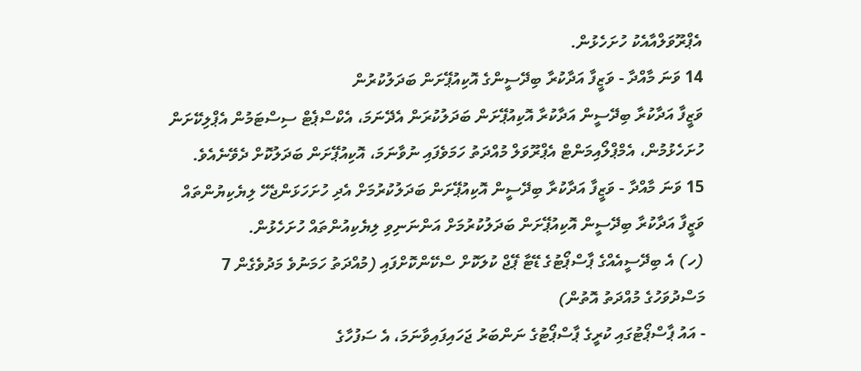އެޕްރޫވަލްއާއެކު ހުށަހެޅުން.
14 ވަނަ މާއްދާ - ވަޒީފާ އަދާކުރާ ބިދޭސީންގެ އޮކިއުޕޭށަން ބަދަލުކުރުން
ވަޒީފާ އަދާކުރާ ބިދޭސީން އަދާކުރާ އޮކިއުޕޭށަން ބަދަލުކުރަން އެދޭނަމަ، އެކްސްޕެޓް ސިސްޓަމުން އެޕްލިކޭށަން ހުށަހެޅުމުން، އެމްޕްލޯއިމަންޓް އެޕްރޫވަލް މުއްދަތު ހަމަވެފައި ނުވާނަމަ، އޮކިއުޕޭށަން ބަދަލުކޮށް ދެވޭނެއެވެ.
15 ވަނަ މާއްދާ - ވަޒީފާ އަދާކުރާ ބިދޭސީން އޮކިއުޕޭށަން ބަދަލުކުރުމަށް އެދި ހުށަހަޅަންޖެހޭ ލިޔެކިޔުންތައް
ވަޒީފާ އަދާކުރާ ބިދޭސީން އޮކިއުޕޭށަން ބަދަލުކުރުމަށް އަންނަނިވި ލިޔެކިއުންތައް ހުށަހެޅުން.
(ހ) އެ ބިދޭސީއެއްގެ ޕާސްޕޯޓުގެ ޑޭޓާ ޕޭޖް ކުލަކޮށް ސްކޭންކޮށްފައި (މުއްދަތު ހަމަނުވެ މަދުވެގެން 7 މަސްދުވަހުގެ މުއްދަތު އޮތުން)
- އައު ޕާސްޕޯޓުގައި ކުރީގެ ޕާސްޕޯޓުގެ ނަންބަރު ޖަހައިފައިވާނަމަ، އެ ސަފުހާގެ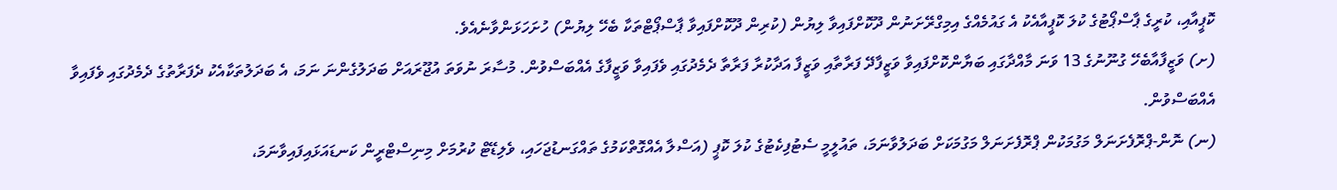ކޮޕީއާއި، ކުރީގެ ޕާސްޕޯޓުގެ ކުލަ ކޮޕީއާއެކު އެ ގައުމެއްގެ އިމިގްރޭށަނުން ދޫކޮށްފައިވާ ލިޔުން (ކުރިން ދޫކޮށްފައިވާ ޕާސްޕޯޓްތަކާ ބެހޭ ލިޔުން) ހުށަހަޅަންވާނެއެވެ.
(ށ) ވަޒީފާއާބެހޭ ގުނޫނުގެ 13 ވަނަ މާއްދާގައި ބަޔާންކޮށްފައިވާ ވަޒީފާދޭ ފަރާތާއި ވަޒީފާ އަދާކުރާ ފަރާތާ ދެމެދުގައި ވެފައިވާ ވަޒީފާގެ އެއްބަސްވުން. މުސާރަ ނުވަތަ އުޖޫރައަށް ބަދަލުގެންނަ ނަމަ، އެ ބަދަލުތަކާއެކު ދެފަރާތުގެ ދެމެދުގައި ވެފައިވާ އެއްބަސްވުން.
(ނ) ނޮން-ޕްރޮފެށަނަލް މަގުމަކުން ޕްރޮފެށަނަލް މަގުމަކަށް ބަދަލުވާނަމަ، ތައުލީމީ ސެޓުފިކެޓުގެ ކުލަ ކޮޕީ (އަސްލާ އެއްގޮތްކަމުގެ ތައްގަނޑުޖަހައި، ވެލިޑޭޓް ކުރުމަށް މިނިސްޓްރީން ކަނޑައަޅައިފައިވާނަމަ،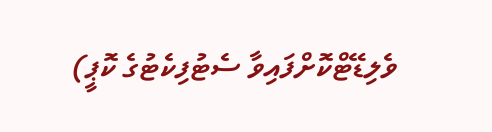ވެލިޑޭޓްކޮށްފައިވާ ސެޓުފިކެޓުގެ ކޮޕީ)